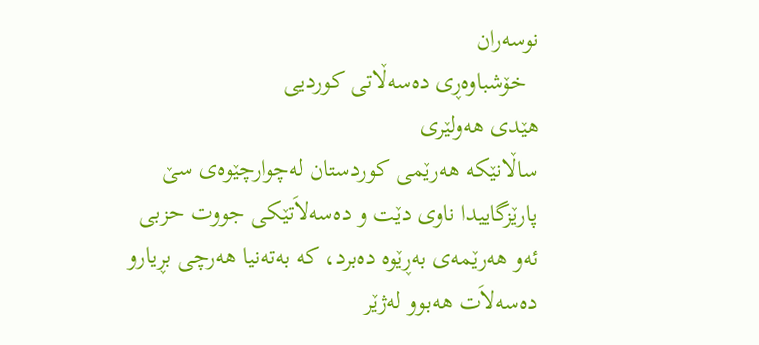نوسه‌ران
  خۆشباوه‌ڕی‌ ده‌سه‌ڵاتی‌ كوردیی‌
هێدی‌ هه‌ولێری‌
ساڵانێكه‌ هه‌رێمی‌ كوردستان له‌چوارچێوه‌ی‌ سێ پارێزگاییدا ناوی‌ دێت و ده‌سه‌لاَتێكی‌ جووت حزبی‌ ئه‌و هه‌رێمه‌ی‌ به‌ڕێوه‌ ده‌برد، كه‌ به‌ته‌نیا هه‌رچی‌ بڕیارو ده‌سه‌لاَت هه‌بوو له‌ژێر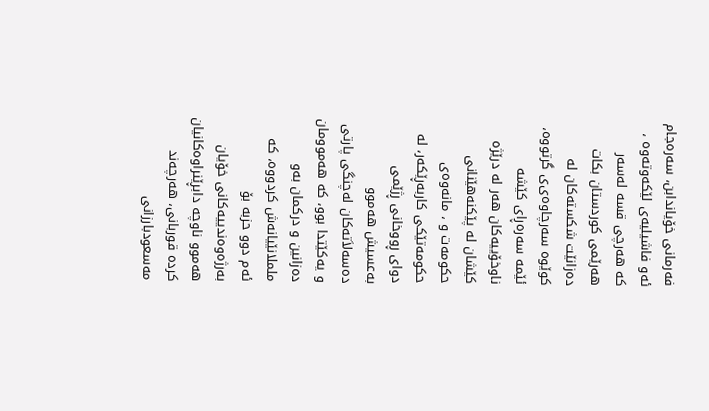فه‌رمانی‌ خۆیاندابن، سه‌ره‌جام ئه‌و فاشیلیه‌ی‌ لێكه‌وته‌وه‌ ، كه‌ هه‌رچی‌ قسه‌ له‌سه‌ر هه‌رێمی‌ كوردستان بكات ده‌زانێت شكسته‌كان له‌ كوێوه‌ سه‌رچاوه‌ی‌ی‌ گرتووه‌، ئێمه‌ سه‌ره‌ڕای‌ كێشه‌ ناوخۆییه‌كان هه‌ر له‌ درێژه‌ كێشان له‌ پێكنه‌هێنانی‌ حكومه‌ت و ، مانه‌وه‌ی‌ حكومه‌تێكی‌ كاربه‌ڕێكه‌ر، له‌ دوای‌ ڕووخانی‌ ڕژێمی‌ به‌عسیش هه‌موو ده‌سه‌لاَته‌كان له‌چنگی‌ پارتی‌ و یه‌كێتدا بوو، كه‌ هه‌موومان ده‌زانین و دركمان به‌و ململانێیانه‌ش كردووه‌، كه‌ ئه‌م دوو حزبه‌ بۆ به‌رژه‌وه‌ندییه‌كانی‌ خۆیان هه‌موو ناوچه‌ دابڕێنراوه‌كانیان كرده‌ قوربانی‌، هه‌رچه‌ند مه‌سعودبارزانی‌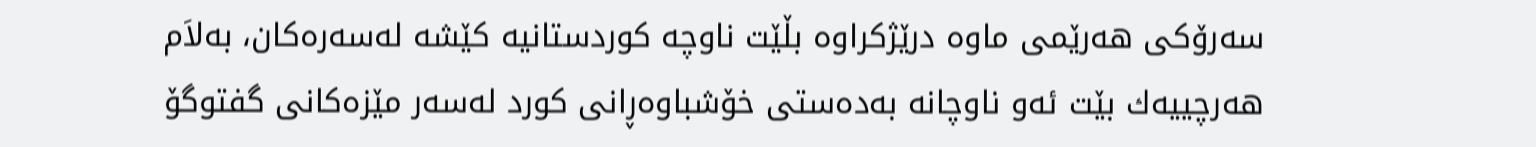سه‌رۆكی‌ هه‌رێمی‌ ماوه‌ درێژكراوه‌ بڵێت ناوچه‌ كوردستانیه‌ كێشه‌ له‌سه‌ره‌كان، به‌لاَم هه‌رچییه‌ك بێت ئه‌و ناوچانه‌ به‌ده‌ستی‌ خۆشباوه‌ڕانی‌ كورد له‌سه‌ر مێزه‌كانی‌ گفتوگۆ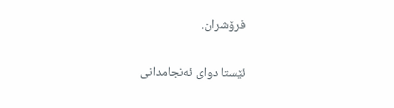فرۆشران.

ئێستا دوای‌ ئه‌نجامدانی‌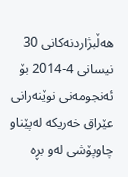هه‌ڵبژاردنه‌كانی‌ 30 نیسانی‌ 4-2014 بۆ ئه‌نجومه‌نی‌ نوێنه‌رانی‌ عێراق خه‌ریكه‌ له‌پێناو چاوپۆشی‌ له‌و بڕه‌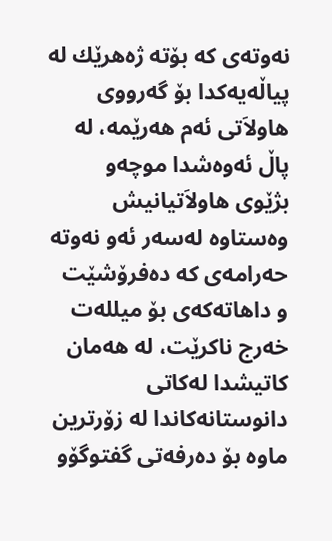نه‌وته‌ی‌ كه‌ بۆته‌ ژه‌هرێك له‌ پیاڵه‌یه‌كدا بۆ گه‌رووی‌ هاولاَتی‌ ئه‌م هه‌رێمه‌، له‌ پاڵ ئه‌وه‌شدا موچه‌و بژێوی‌ هاولاَتیانیش وه‌ستاوه‌ له‌سه‌ر ئه‌و نه‌وته‌ حه‌رامه‌ی‌ كه‌ ده‌فرۆشێت و داهاته‌كه‌ی‌ بۆ میلله‌ت خه‌رج ناكرێت، له‌ هه‌مان كاتیشدا له‌كاتی‌ دانوستانه‌كاندا له‌ زۆرترین ماوه‌ بۆ ده‌رفه‌تی‌ گفتوگۆو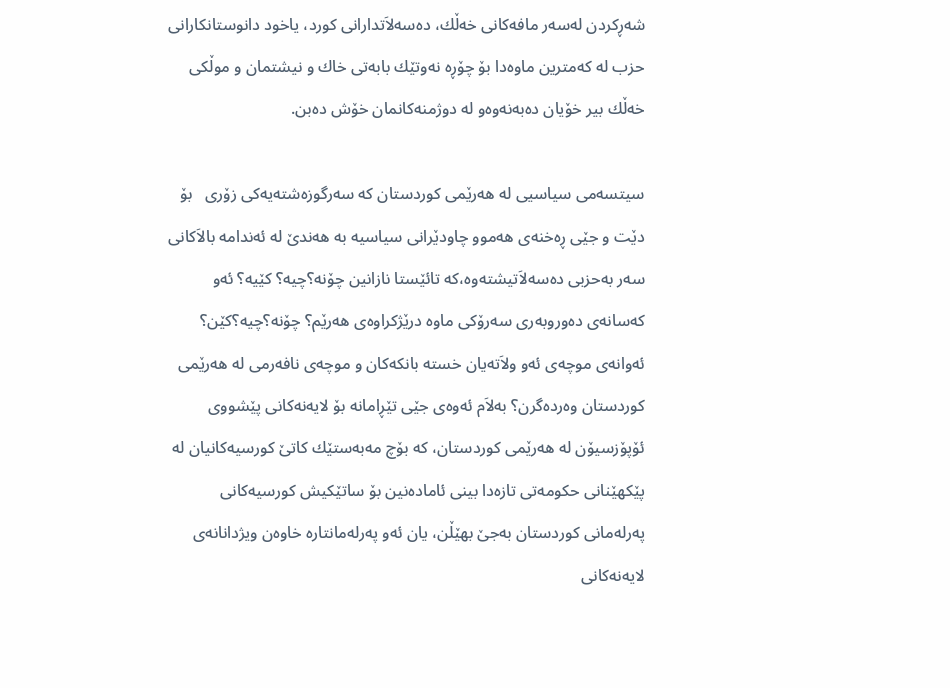شه‌ڕكردن له‌سه‌ر مافه‌كانی‌ خه‌ڵك، ده‌سه‌لاَتدارانی‌ كورد، یاخود دانوستانكارانی‌ حزب له‌ كه‌مترین ماوه‌دا بۆ چۆڕه‌ نه‌وتێك بابه‌تی‌ خاك و نیشتمان و موڵكی‌ خه‌ڵك بیر خۆیان ده‌به‌نه‌وه‌و له‌ دوژمنه‌كانمان خۆش ده‌بن.

سیتسه‌می‌ سیاسیی‌ له‌ هه‌رێمی‌ كوردستان كه‌ سه‌رگوزه‌شته‌یه‌كی‌ زۆری‌   بۆ دێت و جێی‌ ڕه‌خنه‌ی‌ هه‌موو چاودێرانی‌ سیاسیه‌ به‌ هه‌ندێ‌ له‌ ئه‌ندامه‌ بالاَكانی‌ سه‌ر به‌حزبی‌ ده‌سه‌لاَتیشته‌وه‌،كه‌ تائێستا نازانین چۆنه‌؟چیه‌؟ كێیه‌؟ ئه‌و كه‌سانه‌ی‌ ده‌وروبه‌ری‌ سه‌رۆكی‌ ماوه‌ درێژكراوه‌ی‌ هه‌رێم؟ چۆنه‌؟چیه‌؟كێن؟ ئه‌وانه‌ی‌ موچه‌ی‌ ئه‌و ولاَته‌یان خسته‌ بانكه‌كان و موچه‌ی‌ نافه‌رمی‌ له‌ هه‌رێمی‌ كوردستان وه‌رده‌گرن؟ به‌لاَم ئه‌وه‌ی‌ جێی‌ تێڕامانه‌ بۆ لایه‌نه‌كانی‌ پێشووی‌ ئۆپۆزسیۆن له‌ هه‌رێمی‌ كوردستان، كه‌ بۆچ مه‌به‌ستێك كاتێ‌ كورسیه‌كانیان له‌ پێكهێنانی‌ حكومه‌تی‌ تازه‌دا بینی‌ ئاماده‌نین بۆ ساتێكیش كورسیه‌كانی‌ په‌رله‌مانی‌ كوردستان به‌جێ بهێڵن، یان ئه‌و په‌رله‌مانتاره‌ خاوه‌ن ویژدانانه‌ی‌ لایه‌نه‌كانی‌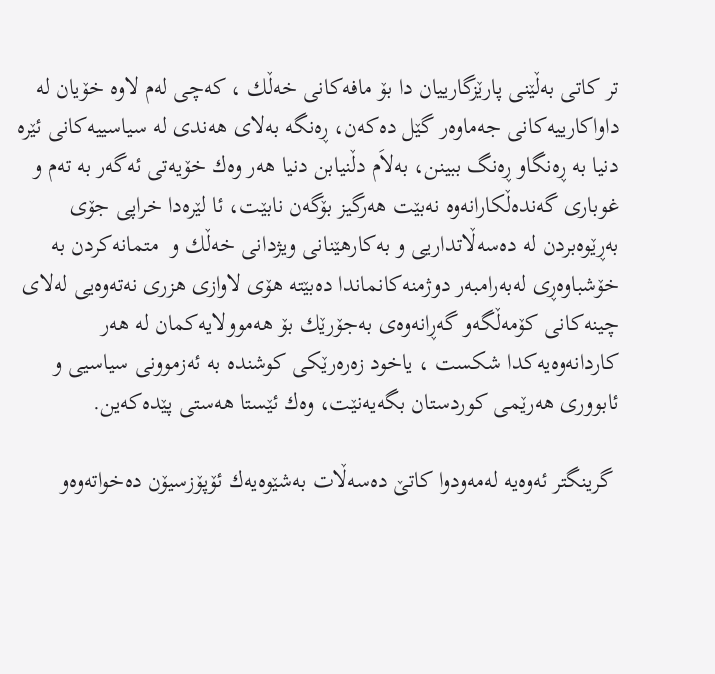تر كاتی‌ به‌ڵێنی‌ پارێزگارییان دا بۆ مافه‌كانی‌ خه‌ڵك ، كه‌چی‌ له‌م لاوه‌ خۆیان له‌ داواكارییه‌كانی‌ جه‌ماوه‌ر گێل ده‌كه‌ن، ڕه‌نگه‌ به‌لای‌ هه‌ندی‌ له‌ سیاسییه‌كانی‌ ئێره‌ دنیا به‌ ڕه‌نگاو ڕه‌نگ ببینن، به‌لاَم دڵنیابن دنیا هه‌ر وه‌ك خۆیه‌تی‌ ئه‌گه‌ر به‌ ته‌م و غوباری‌ گه‌نده‌ڵكارانه‌وه‌ نه‌بێت هه‌رگیز بۆگه‌ن نابێت، ئا لێره‌دا خراپی‌ جۆی‌ به‌ڕێوه‌بردن له‌ ده‌سه‌ڵاتداریی‌ و به‌كارهێنانی‌ ویژدانی‌ خه‌ڵك و  متمانه‌كردن به‌ خۆشباوه‌ڕی‌ له‌به‌رامبه‌ر دوژمنه‌كانماندا ده‌بێته‌ هۆی‌ لاوازی‌ هزری‌ نه‌ته‌وه‌یی‌ له‌لای‌ چینه‌كانی‌ كۆمه‌ڵگه‌و گه‌ڕانه‌وه‌ی‌ به‌جۆرێك بۆ هه‌موولایه‌كمان له‌ هه‌ر كاردانه‌وه‌یه‌كدا شكست ، یاخود زه‌ره‌رێكی‌ كوشنده‌ به‌ ئه‌زموونی‌ سیاسیی‌ و ئابووری‌ هه‌رێمی‌ كوردستان بگه‌یه‌نێت، وه‌ك ئێستا هه‌ستی‌ پێده‌كه‌ین.

 گرینگتر ئه‌وه‌یه‌ له‌مه‌ودوا كاتێ‌ ده‌سه‌ڵات به‌شێوه‌یه‌ك ئۆپۆزسیۆن ده‌خواته‌وه‌و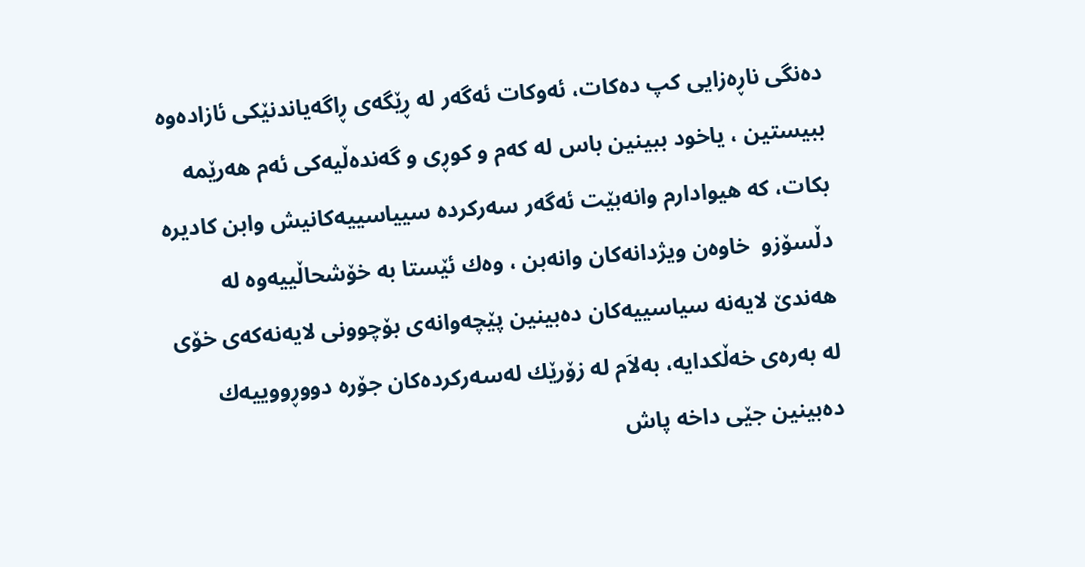ده‌نگی‌ ناڕه‌زایی‌ كپ ده‌كات، ئه‌وكات ئه‌گه‌ر له‌ ڕێگه‌ی‌ ڕاگه‌یاندنێكی‌ ئازاده‌وه‌ ببیستین ، یاخود ببینین باس له‌ كه‌م و كوڕی‌ و گه‌نده‌ڵیه‌كی‌ ئه‌م هه‌رێمه‌ بكات، كه‌ هیوادارم وانه‌بێت ئه‌گه‌ر سه‌ركرده‌ سییاسییه‌كانیش وابن كادیره‌ دڵسۆزو  خاوه‌ن ویژدانه‌كان وانه‌بن ، وه‌ك ئێستا به‌ خۆشحاڵییه‌وه‌ له‌ هه‌ندێ‌ لایه‌نه‌ سیاسییه‌كان ده‌بینین پێچه‌وانه‌ی‌ بۆچوونی‌ لایه‌نه‌كه‌ی‌ خۆی‌ له‌ به‌ره‌ی‌ خه‌ڵكدایه‌، به‌لاَم له‌ زۆرێك له‌سه‌ركرده‌كان جۆره‌ دووڕووییه‌ك ده‌بینین جێی‌ داخه‌ پاش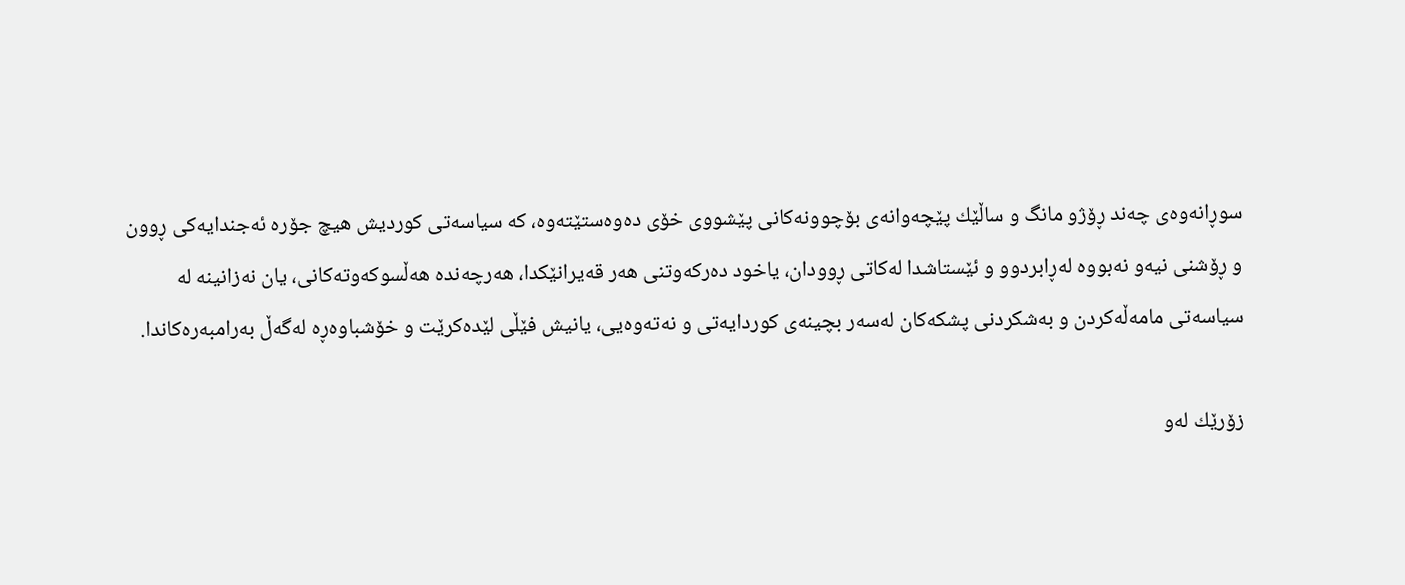سوڕانه‌وه‌ی‌ چه‌ند ڕۆژو مانگ و ساڵێك پێچه‌وانه‌ی‌ بۆچوونه‌كانی‌ پێشووی‌ خۆی‌ ده‌وه‌ستێته‌وه‌، كه‌ سیاسه‌تی‌ كوردیش هیچ جۆره‌ ئه‌جندایه‌كی‌ ڕوون و ڕۆشنی‌ نیه‌و نه‌بووه‌ له‌ڕابردوو و ئێستاشدا له‌كاتی‌ ڕوودان، یاخود ده‌ركه‌وتنی‌ هه‌ر قه‌یرانێكدا، هه‌رچه‌نده‌ هه‌ڵسوكه‌وته‌كانی‌، یان نه‌زانینه‌ له‌ سیاسه‌تی‌ مامه‌ڵه‌كردن و به‌شكردنی‌ پشكه‌كان له‌سه‌ر بچینه‌ی‌ كوردایه‌تی‌ و نه‌ته‌وه‌یی‌، یانیش فێڵی‌ لێده‌كرێت و خۆشباوه‌ڕه‌ له‌گه‌ڵ به‌رامبه‌ره‌كاندا.

زۆرێك له‌و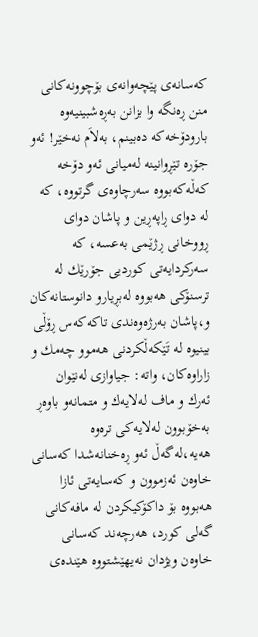كه‌سانه‌ی‌ پێچه‌وانه‌ی‌ بۆچوونه‌كانی‌ منن ڕه‌نگه‌ وا بزانن به‌ڕه‌شبینیه‌وه‌ بارودۆخه‌كه‌ ده‌بینم، به‌لاَم نه‌خێر! ئه‌و جۆره‌ تێڕوانینه‌ له‌میانی‌ ئه‌و دۆخه‌ كه‌ڵه‌كه‌بووه‌ سه‌رچاوه‌ی‌ گرتووه‌، كه‌ له‌ دوای‌ ڕاپه‌ڕین و پاشان دوای‌ ڕووخانی‌ ڕژێمی‌ به‌عسه‌، كه‌ سه‌ركردایه‌تی‌ كوردیی‌ جۆرێك له‌ ترسنۆكی‌ هه‌بووه‌ له‌بڕیارو دانوستانه‌كان و،پاشان به‌رژه‌وه‌ندی‌ تاكه‌كه‌س ڕۆڵی‌ بینیوه‌ له‌ تَێكه‌ڵكردنی‌ هه‌موو چه‌مك و زاراوه‌كان، واته‌: جیاوازی‌ له‌نێوان ئه‌رك و ماف له‌لایه‌ك و متمانه‌و باوه‌ڕ به‌خۆبوون له‌لایه‌كی‌ تره‌وه‌ هه‌یه‌،له‌گه‌ڵ ئه‌و ڕه‌خنانه‌شدا كه‌سانی‌ خاوه‌ن ئه‌زموون و كه‌سایه‌تی‌ ئازا هه‌بووه‌ بۆ داكۆكیكردن له‌ مافه‌كانی‌ گه‌لی‌ كورد، هه‌رچه‌ند كه‌سانی‌ خاوه‌ن ویژدان نه‌یهێشتووه‌ هێنده‌ی‌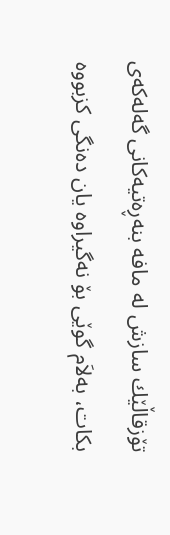تۆزقاڵێك سازش له‌ مافه‌ بنه‌ڕه‌تیه‌كانی‌ گه‌له‌كه‌ی‌ بكات، به‌لاَم گوێی‌ بۆ نه‌گیراوه‌ یان ده‌نگی‌ كزبووه‌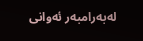له‌به‌رامبه‌ر ئه‌وانی‌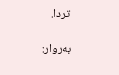تردا.

به‌روار: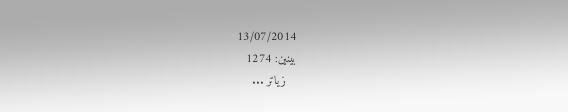13/07/2014
بینین: 1274
   زیاتر ...